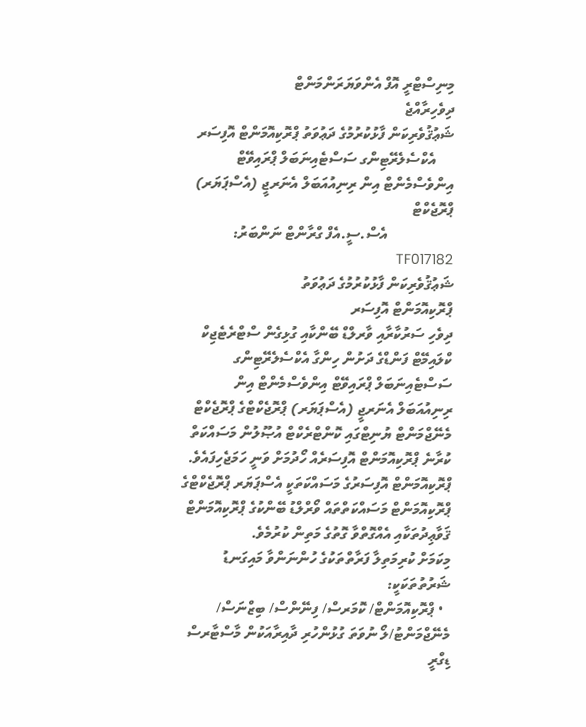މިނިސްޓްރީ އޮފް އެންވަޔަރަންމަންޓް
ދިވެހިރާއްޖެ
ޝަޢުޤުވެރިކަން ފާޅުކުރުމުގެ ދަޢުވަތު ޕްރޮކިއޮމަންޓް އޮފިސަރ
     އެކްސެލެރޭޓިންގ ސަސްޓެއިނަބަލް ޕްރައިވޭޓް އިންވެސްމެންޓް އިން ރިނިއުއަބަލް އެނަރޖީ (އެސްޕަޔަރ) ޕްރޮޖެކްޓް
                  އެސް.ސީ.އެފް ގްރާންޓް ނަންބަރު: TF017182
ޝަޢުޤުވެރިކަން ފާޅުކުރުމުގެ ދަޢުވަތު
ޕްރޮކިއޮމަންޓް އޮފިސަރ
ދިވެހި ސަރުކާރާއި ވާރލްޑް ބޭންކާއި ގުޅިގެން ސްޓްރެޓެޖިކް ކްލައިމޭޓް ފަންޑްގެ ދަށުން ހިންގާ އެކްސެލެރޭޓިންގ ސަސްޓެއިނަބަލް ޕްރައިވޭޓް އިންވެސްމެންޓް އިން ރިނިއުއަބަލް އެނަރޖީ (އެސްޕަޔަރ) ޕްރޮޖެކްޓްގެ ޕްރޮޖެކްޓް މެނޭޖްމަންޓް ޔުނިޓްގައި ކޮންޓްރެކްޓް އުޞޫލުން މަސައްކަތް ކުރާނެ ޕްރޮކިއޮމަންޓް އޮފިސަރެއް ހޯދުމަށް ވަނީ ހަމަޖެހިފައެވެ.
ޕްރޮކިއޮމަންޓް އޮފިސަރުގެ މަސައްކަތަކީ އެސްޕަޔަރ ޕްރޮޖެކްޓްގެ ޕްރޮކިއޮމަންޓް މަސައްކަތްތައް ވޯރްލްޑު ބޭންކުގެ ޕްރޮކިއޮމަންޓް ޤަވާޢިދުތަކާއި އެއްގޮތްވާ ގޮތުގެ މަތިން ކުރުމެވެ.
މިކަމަށް ކުރިމަތިލާ ފަރާތްތަކުގެ ހުންނަންވާ މައިގަނޑު ޝަރުތުތަކަކީ:
  • ޕްރޮކިއޮމަންޓް/ ކޮމަރސް/ ފިނޭންސް/ ބިޒްނަސް/ މެނޭޖްމަންޓު/ލޯ ނުވަތަ ގުޅުންހުރި ދާއިރާއަކުން މާސްޓާރސް ޑިގްރީ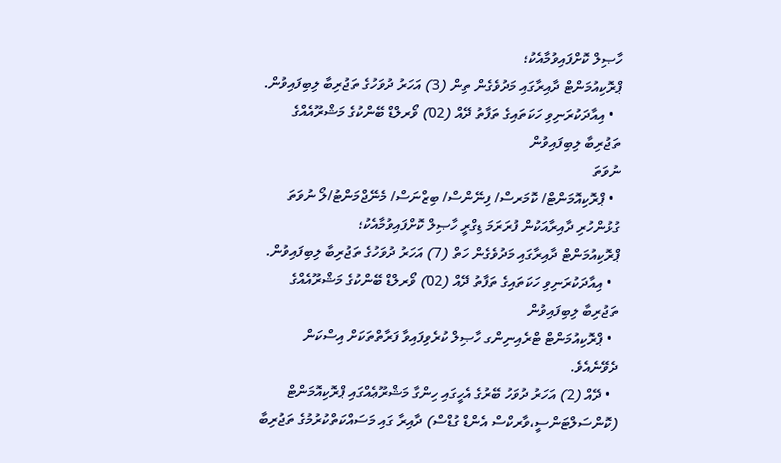ހާޞިލް ކޮށްފައިވުމާއެކު؛
ޕްރޮކިއުމަންޓް ދާއިރާގައި މަދުވެގެން ތިން (3) އަހަރު ދުވަހުގެ ތަޖުރިބާ ލިބިފައިވުން.
  • އިއާދަކުރަނިވި ހަކަތައިގެ ތަފާތު ދޭއް (02) ވޯރލްޑް ބޭންކުގެ މަޝްރޫއެއްގެ ތަޖުރިބާ ލިބިފައިވުން
ނުވަތަ
  • ޕްރޮކިއޮމަންޓް/ ކޮމަރސް/ ފިނޭންސް/ ބިޒްނަސް/ މެނޭޖްމަންޓު/ލޯ ނުވަތަ ގުޅުންހުރި ދާއިރާއަކުން ފުރަރަމަ ޑިގްރީ ހާޞިލް ކޮށްފައިވުމާއެކު؛
ޕްރޮކިއުމަންޓް ދާއިރާގައި މަދުވެގެން ހަތް (7) އަހަރު ދުވަހުގެ ތަޖުރިބާ ލިބިފައިވުން.
  • އިއާދަކުރަނިވި ހަކަތައިގެ ތަފާތު ދޭއް (02) ވޯރލްޑް ބޭންކުގެ މަޝްރޫއެއްގެ ތަޖުރިބާ ލިބިފައިވުން
  • ޕްރޮކިއުމަންޓް ޓްރެއިނިންގ ހާޞިލް ކުރެވިފައިވާ ފަރާތްތަކަށް އިސްކަން ދެވޭނެއެވެ.
  • ދޭއް (2) އަހަރު ދުވަހު ބޭރުގެ އެހީގައި ހިންގާ މަޝްރޫޢެއްގައި ޕްރޮކިއޮމަންޓް (ކޮންސަލްޓަންސީ،ވާރކްސް އެންޑް ގުޑްސް) ދާއިރާ ގައި މަސައްކަތްކުރުމުގެ ތަޖުރިބާ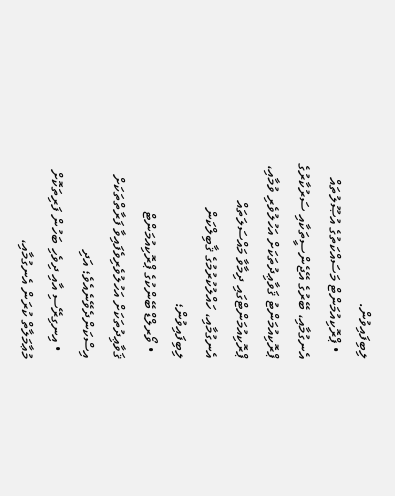ލިބިފައިވުން.
  • ޕްރޮކިއުމަންޓް މަސައްކަތުގެ އުޞޫލުތައް އެނގުމާއި، ބޭރުގެ އޭޖެންސީތަކާއި ސަރުކާރުގެ ޕްރޮކިއުމަންޓު ޤަވާޢިދުތަކަށް އަހުލުވެރި ވުމާއި، ޕްރޮކިއުމަންޓްގައި ދިމާވާ މައްސަލަތައް އެނގުމާއި، ހައްލުކުރުމުގެ ޤާބިލްކަން ލިބިފައިވުން؛
  • ވޯރލްޑް ބޭންކުގެ ޕްރޮކިއުމަންޓް ޤަވާޢިދުތަކަށް އަހުލުވެރިވެފައިވާ ފަރާތްތަކަށް އިސްކަންދެވޭނެއެވެ؛ އަދި
  • އިނގިރޭސި އާއި ދިވެހި ބަހުން ފަރިތަކޮށް މުޢާމަލާތް ކުރަން އެނގުމާއި،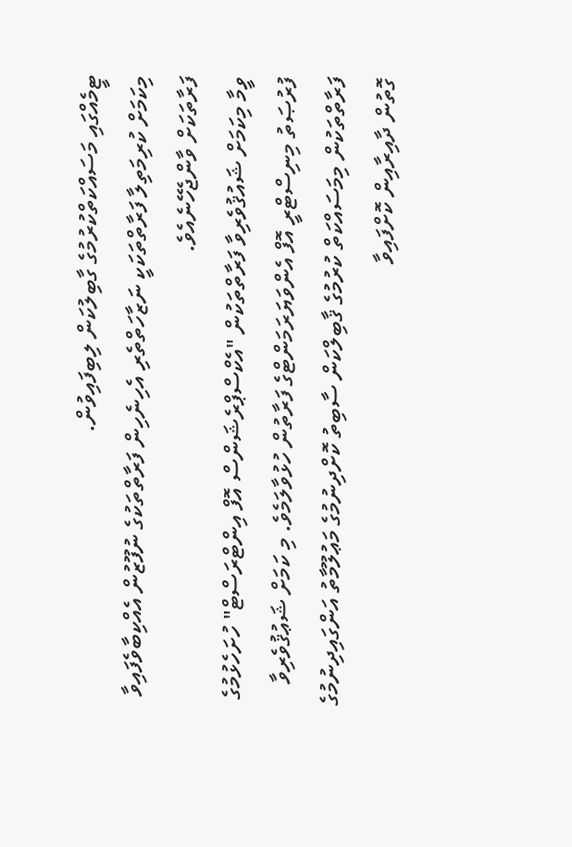ޓީމެއްގައި މަސައްކަތްކުރުމުގެ ގާބިލުކަން ލިބިފައިވުން.
މިކަމަށް ކުރިމަތިލާ ފަރާތްތަކަކީ ނަޒާހަތްތެރި އެހިނެހިން ފަރާތްތަކުގެ ނުފޫޒުން އެއްކިބާވެފައިވާ ފަރާތަކަށް ވާންޖެހޭނެއެވެ.
ވީމާ މިކަމަށް ޝައުޤުވެރިވާ ފަރާތްތަކުން "އެކްސްޕްރެޝަންސް އޮފް އިންޓްރަސްޓް" ހުށަހެޅުމުގެ ފުރުޞަތު މިނިސްޓްރީ އޮފް އެންވަޔަރަމަންޓްގެ ފަރާތުން ހުޅުވާލަމެވެ. މި ކަމަށް ޝަޢުޤުވެރިވާ ފަރާތްތަކުން މިމަސައްކަތް ކުރުމުގެ ޤާބިލްކަން ސާބިތު ކޮށްދިނުމުގެ މަޢުލޫމާތު އަންގައިދިނުމުގެ ގޮތުން ދާއިރާއިން ކޮށްފައިވާ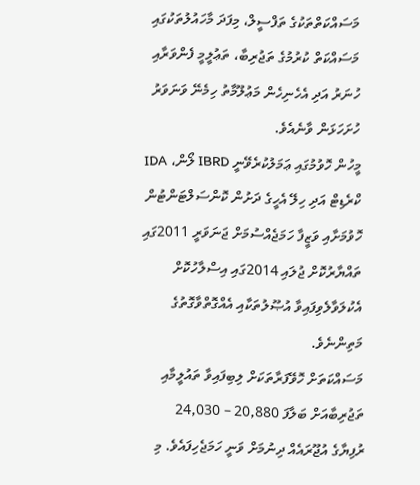މަސައްކަތްތަކުގެ ތަފްސީލް، މިފަދަ މާހައުލުތަކުގައި މަސައްކަތް ކުރުމުގެ ތަޖުރިބާ، ތަޢުލީމީ ފެންވަރާއި ހުނަރު އަދި އެހެނިހެން މަޢުލޫމާތު ހިމެނޭ ވަނަވަރު ހުށަހަޅަން ވާނެއެވެ.
މީހުން ހޮވުމުގައި ޢަމަލުކުރެވޭނީ IBRD ލޯން، IDA ކްރެޑިޓް އަދި ހިލޭ އެހީގެ ދަށުން ކޮންސަލްޓަންޓުން ހޮވުމަށާއި ވަޒީފާ ހަމަޖެއްސުމަށް ޖަނަވަރީ 2011ގައި ތައްޔާރުކޮށް ޖުލައި 2014ގައި އިސްލާހުކޮށް އެކުލަވާލެވިފައިވާ އުޞޫލުތަކާއި އެއްގޮތްވާގޮތުގެ މަތިންނެވެ.
މަސައްކަތަށް ހޮވޭފަރާތަކަށް ލިބިފައިވާ ތައުލީމާއި ތަޖުރިބާއަށް ބަލާފަ 20,880 – 24,030  ރުފިޔާގެ އުޖޫރައެއް ދިނުމަށް ވަނީ ހަމަޖެހިފައެވެ. މި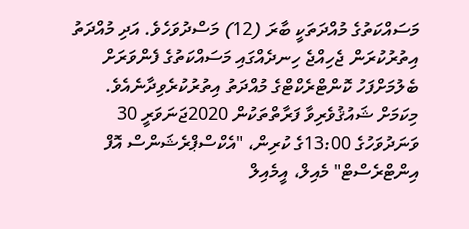މަސައްކަތުގެ މުއްދަތަކީ ބާރަ (12) މަސްދުވަހެވެ. އަދި މުއްދަތު އިތުރުކުރަން ޖެހިއްޖެ ހިނދެއްގައި މަސައްކަތުގެ ފެންވަރަށް ބެލުމަށްފަހު ކޮންޓްރެކްޓްގެ މުއްދަތު އިތުރުކުރެވިދާނެއެވެ.
މިކަމަށް ޝައުޤުވެރިވާ ފަރާތްތަކުން 2020ޖަނަވަރީ 30 ވަނަދުވަހުގެ 13:00ގެ ކުރިން، "އެކްސްޕްރެޝަންސް އޮފް އިންޓްރެސްޓް" މެއިލް، އީމެއިލް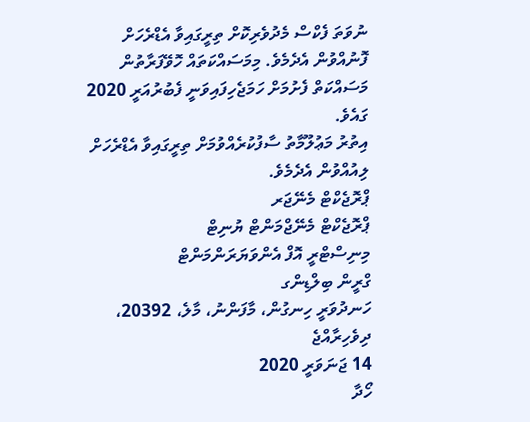ނުވަތަ ފެކްސް މެދުވެރިކޮށް ތިރީގައިވާ އެޑްރެހަށް ފޮނުއްވުން އެދެމެވެ. މިމަސައްކަތައް ހޮވޭފަރާތުން މަސައްކަތް ފެށުމަށް ހަމަޖެހިފައިވަނީ ފެބުރުއަރީ 2020 ގައެވެ.
އިތުރު މަޢުލޫމާތު ސާފުކުރެއްވުމަށް ތިރީގައިވާ އެޑްރެހަށް ލިއުއްވުން އެދެމެވެ.
ޕްރޮޖެކްޓް މެނޭޖަރ
ޕްރޮޖެކްޓް މެނޭޖްމަންޓް ޔުނިޓް
މިނިސްޓްރީ އޮފް އެންވަޔަރަންމަންޓް
ގްރީން ބިލްޑިންގ
ހަނދުވަރީ ހިނގުން، މާފަންނު، މާލެ، 20392، ދިވެހިރާއްޖެ
14 ޖަނަވަރީ 2020
ހޯދާ